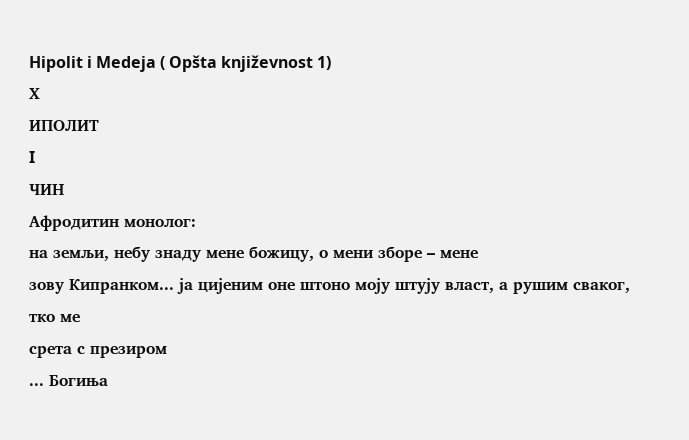Hipolit i Medeja ( Opšta književnost 1)
Х
ИПОЛИТ
I
ЧИН
Афродитин монолог:
на земљи, небу знаду мене божицу, о мени зборе – мене
зову Кипранком... ја цијеним оне штоно моју штују власт, а рушим сваког, тко ме
срета с презиром
... Богиња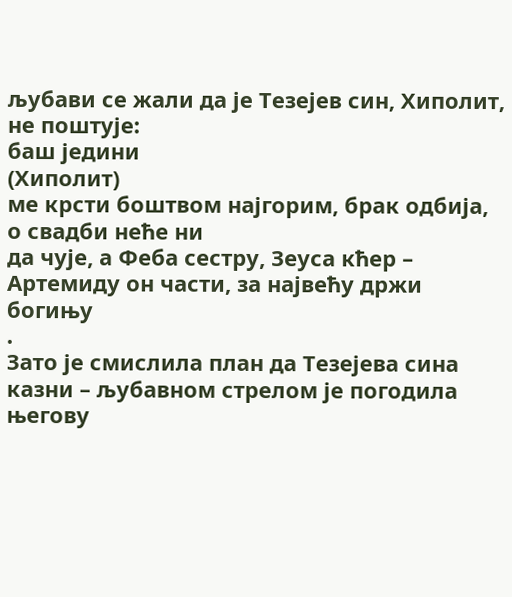љубави се жали да је Тезејев син, Хиполит, не поштује:
баш једини
(Хиполит)
ме крсти боштвом најгорим, брак одбија, о свадби неће ни
да чује, а Феба сестру, Зеуса кћер – Артемиду он части, за највећу држи богињу
.
Зато је смислила план да Тезејева сина казни – љубавном стрелом је погодила
његову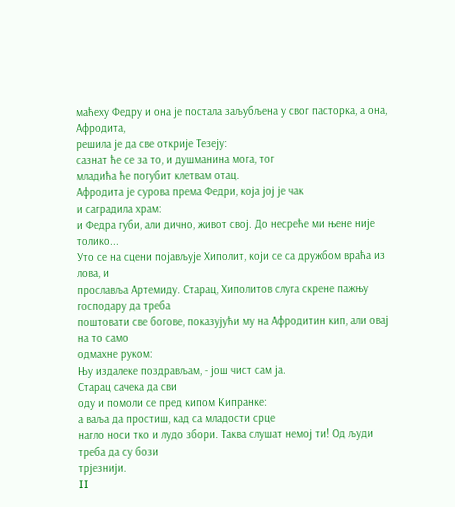маћеху Федру и она је постала заљубљена у свог пасторка, а она, Афродита,
решила је да све открије Тезеју:
сазнат ће се за то, и душманина мога, тог
младића ће погубит клетвам отац.
Афродита је сурова према Федри, која јој је чак
и саградила храм:
и Федра губи, али дично, живот свој. До несреће ми њене није
толико...
Уто се на сцени појављује Хиполит, који се са дружбом враћа из лова, и
прославља Артемиду. Старац, Хиполитов слуга скрене пажњу господару да треба
поштовати све богове, показујући му на Афродитин кип, али овај на то само
одмахне руком:
Њу издалеке поздрављам, - још чист сам ја.
Старац сачека да сви
оду и помоли се пред кипом Кипранке:
а ваља да простиш, кад са младости срце
нагло носи тко и лудо збори. Таква слушат немој ти! Од људи треба да су бози
трјезнији.
II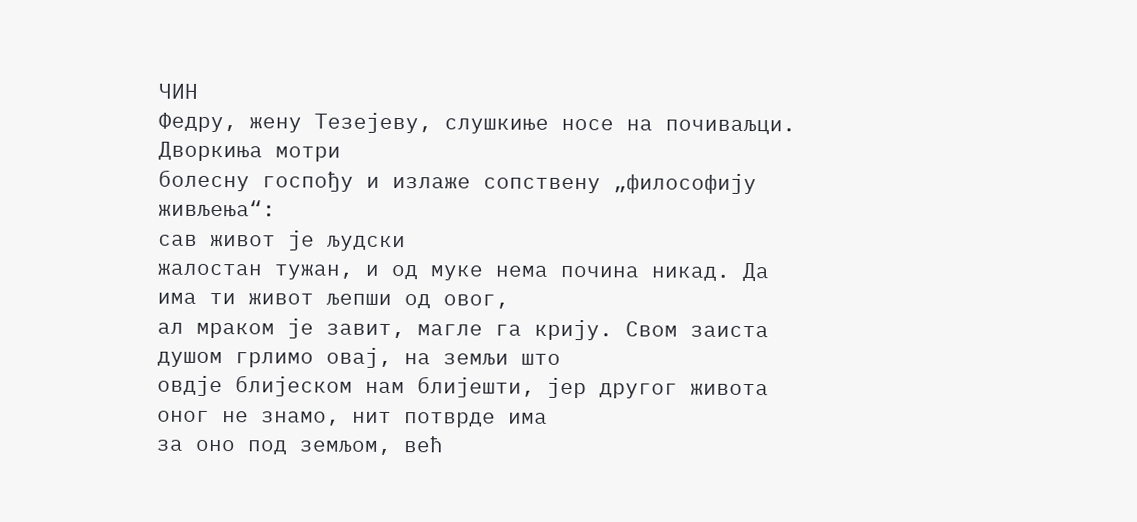ЧИН
Федру, жену Тезејеву, слушкиње носе на почиваљци. Дворкиња мотри
болесну госпођу и излаже сопствену „философију живљења“:
сав живот је људски
жалостан тужан, и од муке нема почина никад. Да има ти живот љепши од овог,
ал мраком је завит, магле га крију. Свом заиста душом грлимо овај, на земљи што
овдје блијеском нам блијешти, јер другог живота оног не знамо, нит потврде има
за оно под земљом, већ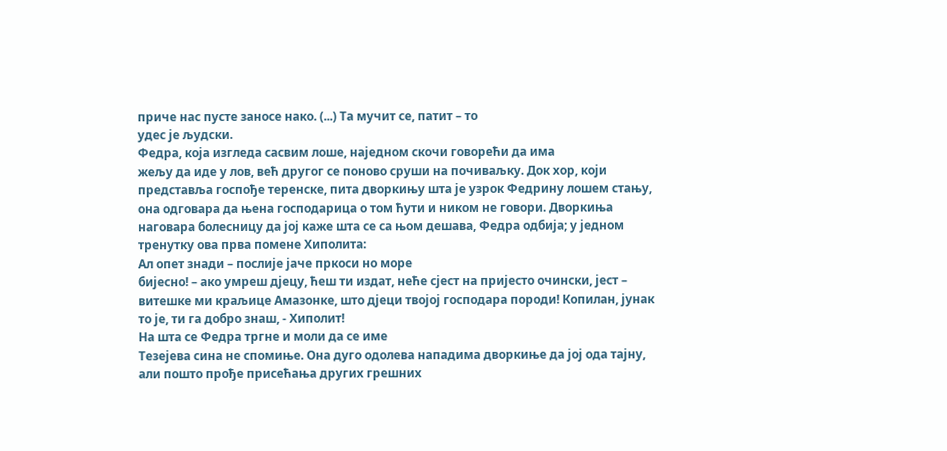приче нас пусте заносе нако. (...) Та мучит се, патит – то
удес је људски.
Федра, која изгледа сасвим лоше, наједном скочи говорећи да има
жељу да иде у лов, већ другог се поново сруши на почиваљку. Док хор, који
представља госпође теренске, пита дворкињу шта је узрок Федрину лошем стању,
она одговара да њена господарица о том ћути и ником не говори. Дворкиња
наговара болесницу да јој каже шта се са њом дешава, Федра одбија; у једном
тренутку ова прва помене Хиполита:
Ал опет знади – послије јаче пркоси но море
бијесно! – ако умреш дјецу, ћеш ти издат, неће сјест на пријесто очински, јест –
витешке ми краљице Амазонке, што дјеци твојој господара породи! Копилан, јунак
то је, ти га добро знаш, - Хиполит!
На шта се Федра тргне и моли да се име
Тезејева сина не спомиње. Она дуго одолева нападима дворкиње да јој ода тајну,
али пошто прође присећања других грешних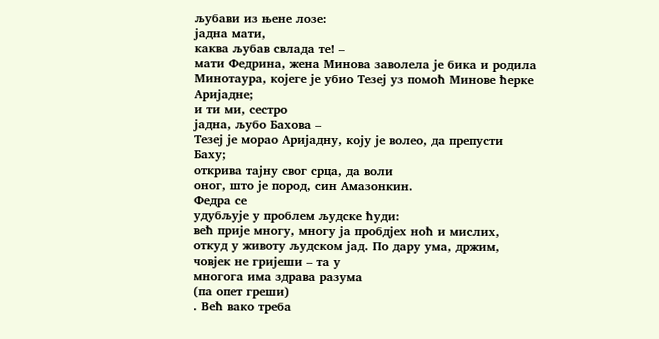љубави из њене лозе:
јадна мати,
каква љубав свлада те! –
мати Федрина, жена Минова заволела је бика и родила
Минотаура, којеге је убио Тезеј уз помоћ Минове ћерке Аријадне;
и ти ми, сестро
јадна, љубо Бахова –
Тезеј је морао Аријадну, коју је волео, да препусти Баху;
открива тајну свог срца, да воли
оног, што је пород, син Амазонкин.
Федра се
удубљује у проблем људске ћуди:
већ прије многу, многу ја пробдјех ноћ и мислих,
откуд у животу људском јад. По дару ума, држим,
човјек не гријеши – та у
многога има здрава разума
(па опет греши)
. Већ вако треба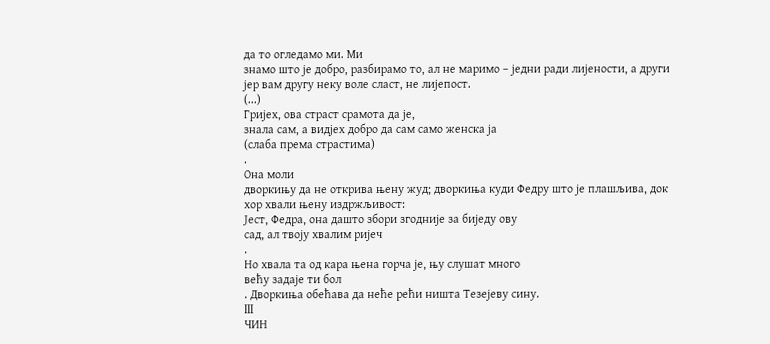да то огледамо ми. Ми
знамо што је добро, разбирамо то, ал не маримо – једни ради лијености, а други
јер вам другу неку воле сласт, не лијепост.
(...)
Гријех, ова страст срамота да је,
знала сам, а видјех добро да сам само женска ја
(слаба према страстима)
.
Она моли
дворкињу да не открива њену жуд; дворкиња куди Федру што је плашљива, док
хор хвали њену издржљивост:
Јест, Федра, она дашто збори згодније за биједу ову
сад, ал твоју хвалим ријеч
.
Но хвала та од кара њена горча је, њу слушат много
већу задаје ти бол
. Дворкиња обећава да неће рећи ништа Тезејеву сину.
III
ЧИН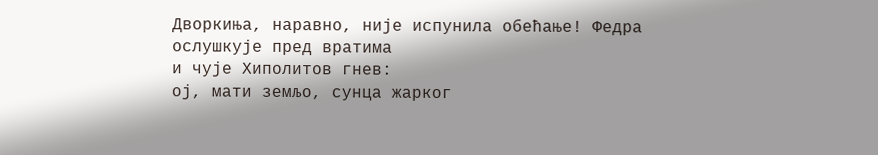Дворкиња, наравно, није испунила обећање! Федра ослушкује пред вратима
и чује Хиполитов гнев:
ој, мати земљо, сунца жарког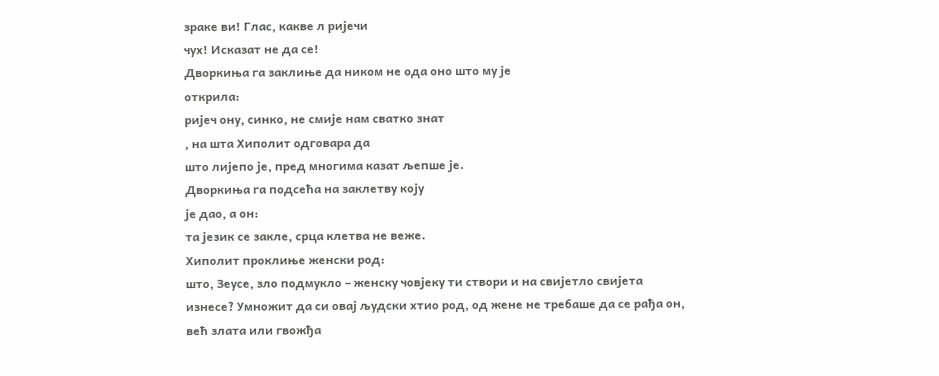зраке ви! Глас, какве л ријечи
чух! Исказат не да се!
Дворкиња га заклиње да ником не ода оно што му је
открила:
ријеч ону, синко, не смије нам сватко знат
, на шта Хиполит одговара да
што лијепо је, пред многима казат љепше је.
Дворкиња га подсећа на заклетву коју
је дао, а он:
та језик се закле, срца клетва не веже.
Хиполит проклиње женски род:
што, Зеусе, зло подмукло – женску човјеку ти створи и на свијетло свијета
изнесе? Умножит да си овај људски хтио род, од жене не требаше да се рађа он,
већ злата или гвожђа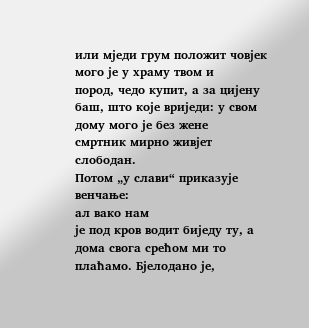или мједи грум положит човјек мого је у храму твом и
пород, чедо купит, а за цијену баш, што које вриједи: у свом дому мого је без жене
смртник мирно живјет слободан.
Потом „у слави“ приказује венчање:
ал вако нам
је под кров водит биједу ту, а дома свога срећом ми то плаћамо. Бјелодано је,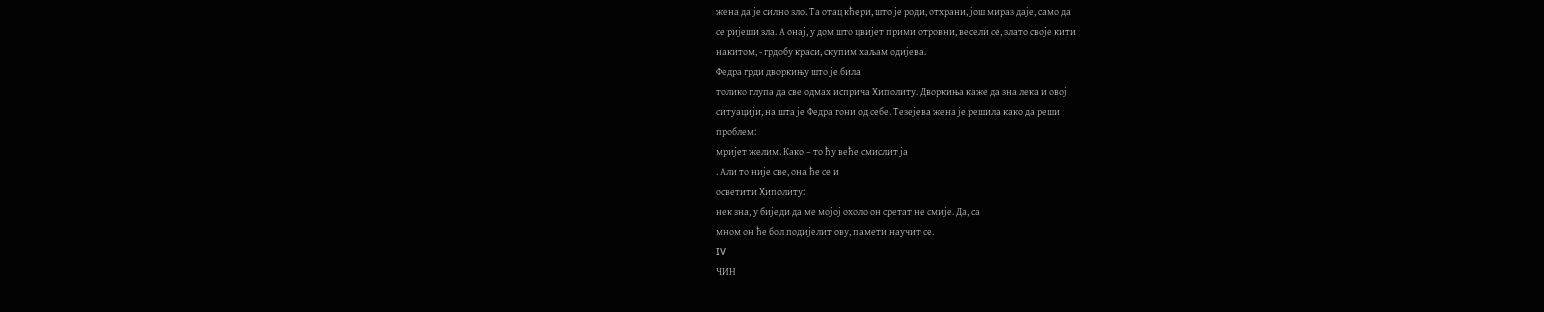жена да је силно зло. Та отац кћери, што је роди, отхрани, још мираз даје, само да
се ријеши зла. А онај, у дом што цвијет прими отровни, весели се, злато своје кити
накитом, - грдобу краси, скупим хаљам одијева.
Федра грди дворкињу што је била
толико глупа да све одмах исприча Хиполиту. Дворкиња каже да зна лека и овој
ситуацији, на шта је Федра гони од себе. Тезејева жена је решила како да реши
проблем:
мријет желим. Како – то ћу веће смислит ја
. Али то није све, она ће се и
осветити Хиполиту:
нек зна, у биједи да ме мојој охоло он сретат не смије. Да, са
мном он ће бол подијелит ову, памети научит се.
IV
ЧИН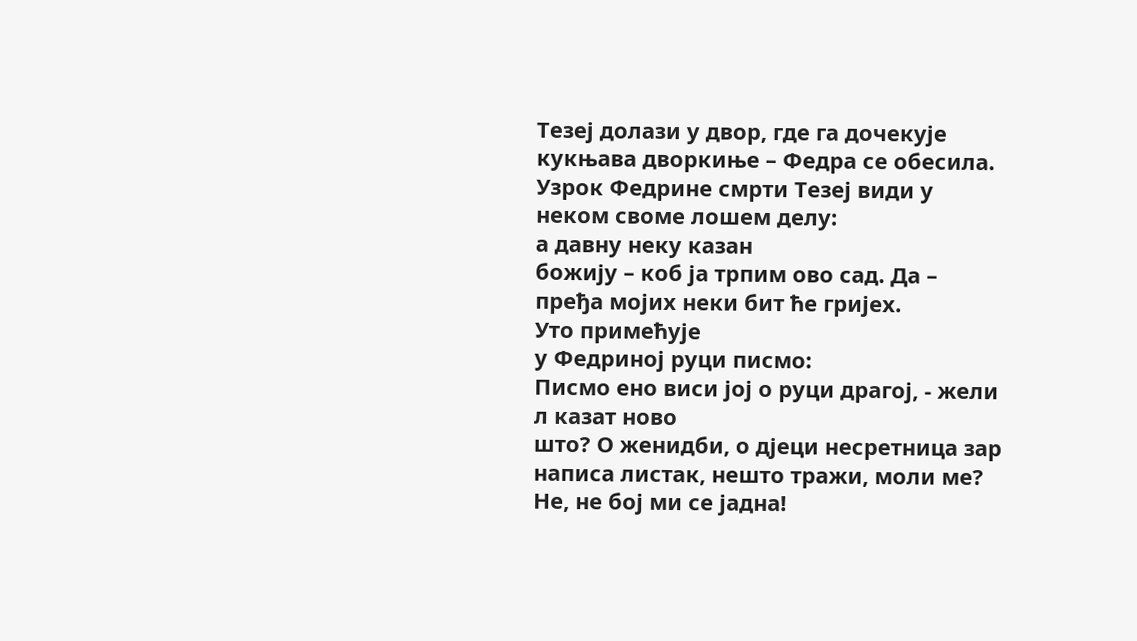Тезеј долази у двор, где га дочекује кукњава дворкиње – Федра се обесила.
Узрок Федрине смрти Тезеј види у неком своме лошем делу:
а давну неку казан
божију – коб ја трпим ово сад. Да – пређа мојих неки бит ће гријех.
Уто примећује
у Федриној руци писмо:
Писмо ено виси јој о руци драгој, - жели л казат ново
што? О женидби, о дјеци несретница зар написа листак, нешто тражи, моли ме?
Не, не бој ми се јадна!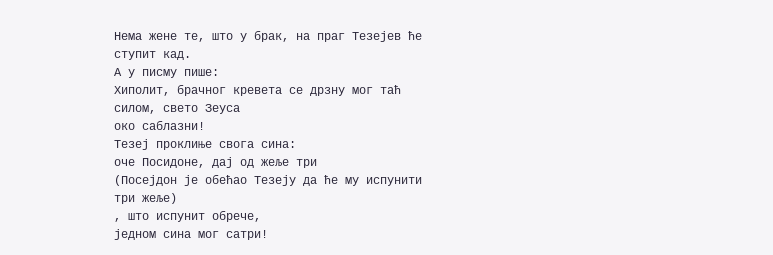Нема жене те, што у брак, на праг Тезејев ће ступит кад.
А у писму пише:
Хиполит, брачног кревета се дрзну мог таћ силом, свето Зеуса
око саблазни!
Тезеј проклиње свога сина:
оче Посидоне, дај од жеље три
(Посејдон је обећао Тезеју да ће му испунити три жеље)
, што испунит обрече,
једном сина мог сатри!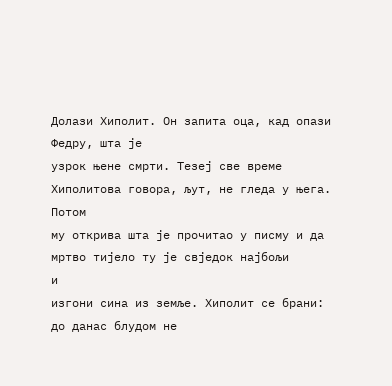Долази Хиполит. Он запита оца, кад опази Федру, шта је
узрок њене смрти. Тезеј све време Хиполитова говора, љут, не гледа у њега. Потом
му открива шта је прочитао у писму и да
мртво тијело ту је свједок најбољи
и
изгони сина из земље. Хиполит се брани:
до данас блудом не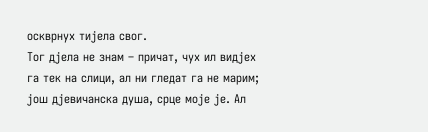оскврнух тијела свог.
Тог дјела не знам – причат, чух ил видјех га тек на слици, ал ни гледат га не марим;
још дјевичанска душа, срце моје је. Ал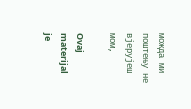можда ми поштењу не вјерујеш мом,

Ovaj materijal je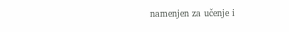namenjen za učenje i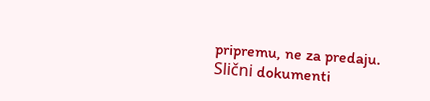pripremu, ne za predaju.
Slični dokumenti